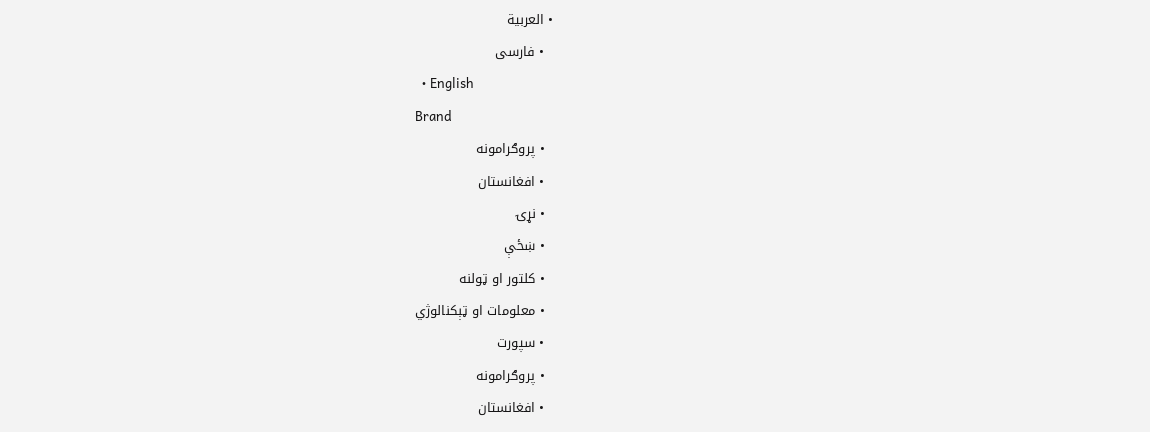• العربية
  • فارسی
  • English
Brand
  • پروګرامونه
  • افغانستان
  • نړۍ
  • ښځې
  • کلتور او ټولنه
  • معلومات او ټېکنالوژي
  • سپورت
  • پروګرامونه
  • افغانستان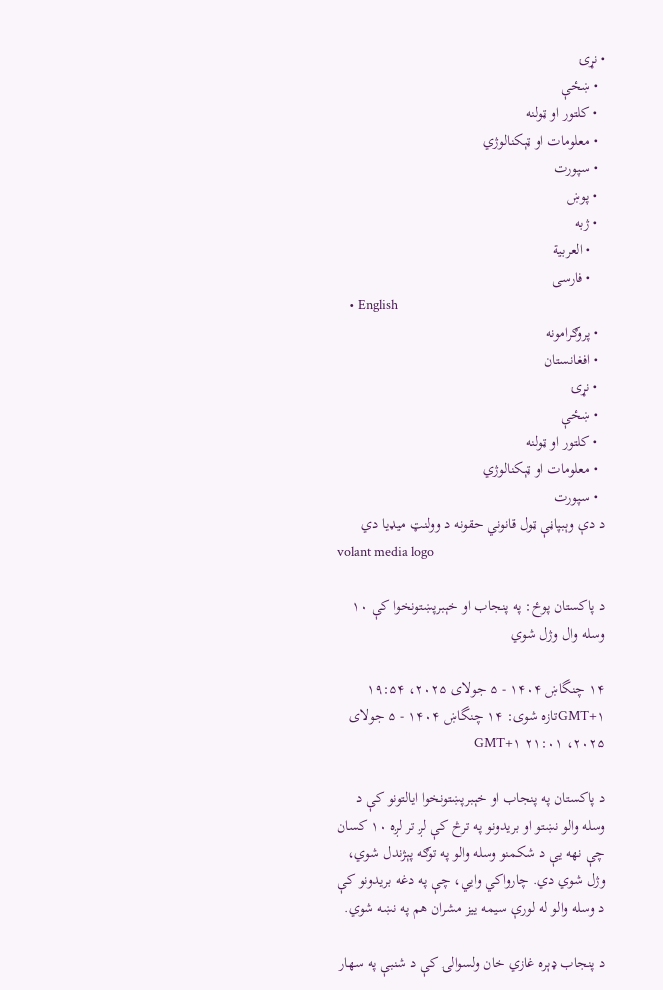• نړۍ
  • ښځې
  • کلتور او ټولنه
  • معلومات او ټېکنالوژي
  • سپورت
  • پوښ
  • ژبه
    • العربية
    • فارسی
    • English
  • پروګرامونه
  • افغانستان
  • نړۍ
  • ښځې
  • کلتور او ټولنه
  • معلومات او ټېکنالوژي
  • سپورت
د دې وېبپاڼې ټول قانوني حقونه د وولنټ میډیا دي
volant media logo

د پاکستان پوځ: په پنجاب او خېبرپښتونخوا کې ۱۰ وسله وال وژل شوي

۱۴ چنگاښ ۱۴۰۴ - ۵ جولای ۲۰۲۵، ۱۹:۵۴ GMT+۱تازه شوی: ۱۴ چنگاښ ۱۴۰۴ - ۵ جولای ۲۰۲۵، ۲۱:۰۱ GMT+۱

د پاکستان په پنجاب او خېبرپښتونخوا ایالتونو کې د وسله والو نښتو او بریدونو په ترڅ کې لږ تر لږه ۱۰ کسان چې نهه یې د شکمنو وسله والو په توګه پېژندل شوي، وژل شوي دي. چارواکي وایي، چې په دغه بریدونو کې د وسله والو له لورې سیمه ییز مشران هم په نښه شوي.

د پنجاب ډېره غازي خان ولسوالۍ کې د شنبې په سهار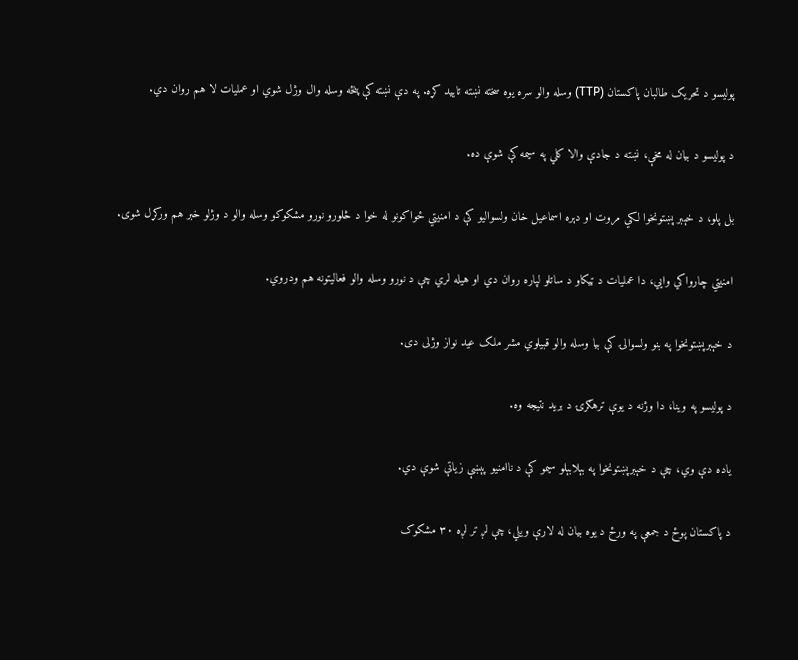پولیسو د تحریک طالبان پاکستان (TTP) وسله والو سره یوه سخته نښته تایید کړه. په دې نښته کې پنځه وسله وال وژل شوي او عملیات لا هم روان دي.

د پولیسو د بیان له مخې، نښته د جادې والا کلي په سیمه کې شوې ده.

بل پلو، د خېبر پښتونخوا لکي مروت او دېره اسماعیل خان ولسوالیو کې د امنیتي ځواکونو له خوا د څلورو نورو مشکوکو وسله والو د وژلو خبر هم ورکړل شوی.

امنیتي چارواکي وايي، دا عملیات د ټیکاو د ساتلو لپاره روان دي او هیله لري چې د نورو وسله والو فعالیتونه هم ودروي.

د خېبرپښتونخوا په بنو ولسوالۍ کې بیا وسله والو قبیلوي مشر ملک عید نواز وژلی دی.

د پولیسو په وینا، دا وژنه د یوې ترهګرۍ د برید نتیجه وه.

یاده دې وي، چې د خېبرپښتونخوا په بېلابېلو سیمو کې د ناامنیو پېښې زیاتې شوې دي.

د پاکستان پوځ د جمعې په ورځ د یوه بیان له لارې ویلي، چې لږ تر لږه ۳۰ مشکوک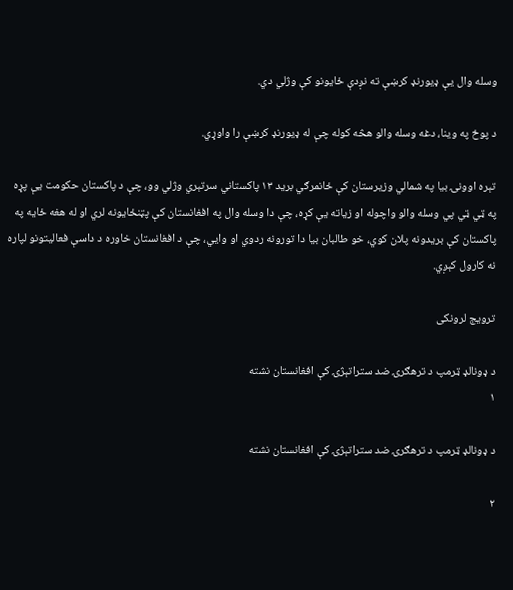وسله وال یې ډيورنډ کرښې ته نږدې ځایونو کې وژلي دي.

د پوځ په وینا، دغه وسله والو هڅه کوله چې له ډيورنډ کرښې را واوړي.

تېره اوونۍ بیا په شمالي وزیرستان کې ځانمرګي برید ۱۳ پاکستاني سرتېري وژلي وو، چې د پاکستان حکومت یې پړه په ټي ټي پي وسله والو واچوله او زیاته یې کړه، چې دا وسله وال په افغانستان کې پټنځایونه لري او له هغه ځایه په پاکستان کې بریدونه پلان کوي، خو طالبان بیا دا تورونه ردوي او وايي، چې د افغانستان خاوره د داسې فعالیتونو لپاره نه کارول کېږي.

ترویج لرونکی

د ډونالډ ټرمپ د ترهګرۍ ضد ستراتېژۍ کې افغانستان نشته
۱

د ډونالډ ټرمپ د ترهګرۍ ضد ستراتېژۍ کې افغانستان نشته

۲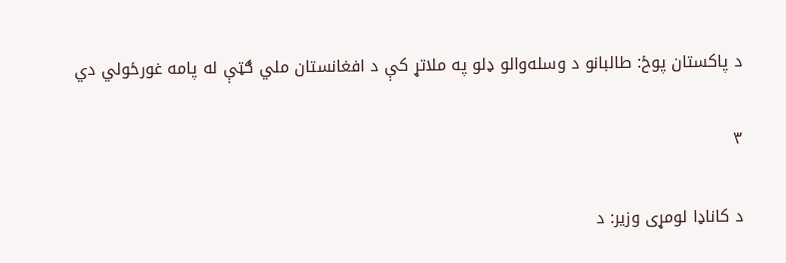د پاکستان پوځ: طالبانو د وسله‌والو ډلو په ملاتړ کې د افغانستان ملي ګټې له پامه غورځولي دي

۳

د کاناډا لومړی وزیر: د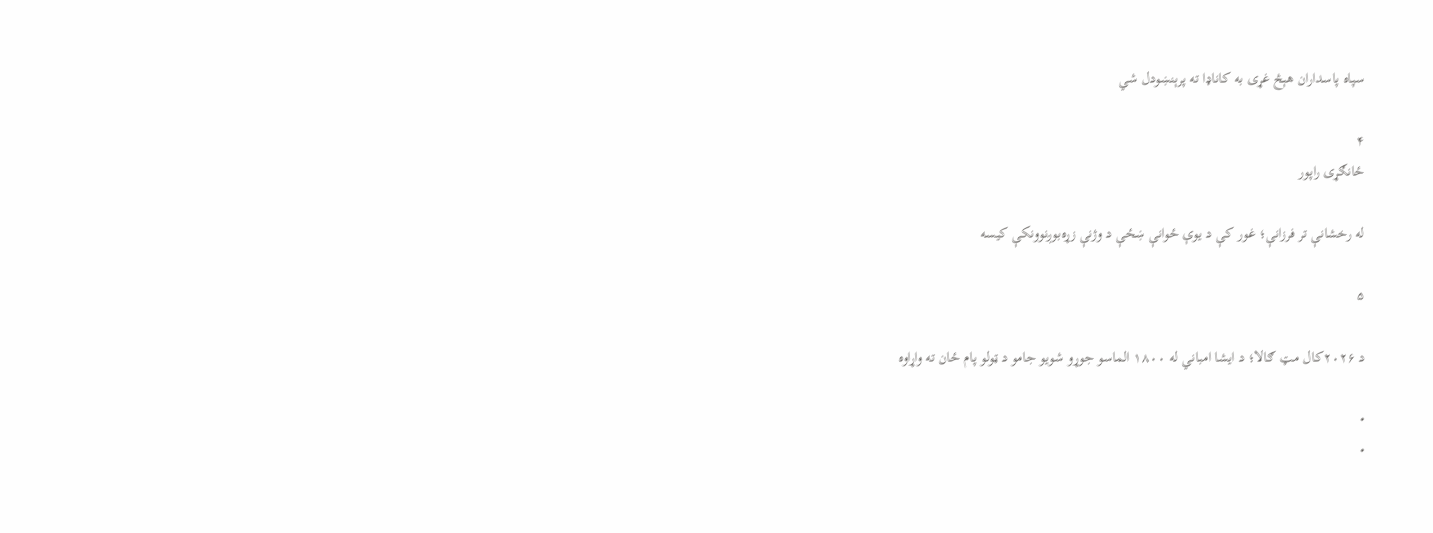سپاه پاسداران هېڅ غړی به کاناډا ته پرېنښودل شي

۴
ځانګړی راپور

له رخشانې تر فرزانې؛ غور کې د یوې ځوانې ښځې د وژنې زړه‌بوږنوونکې کیسه

۵

د ۲۰۲۶کال مټ ګالا؛ د ایشا امباني له ۱۸۰۰ الماسو جوړو شويو جامو د ټولو پام ځان ته واړاوه

•
•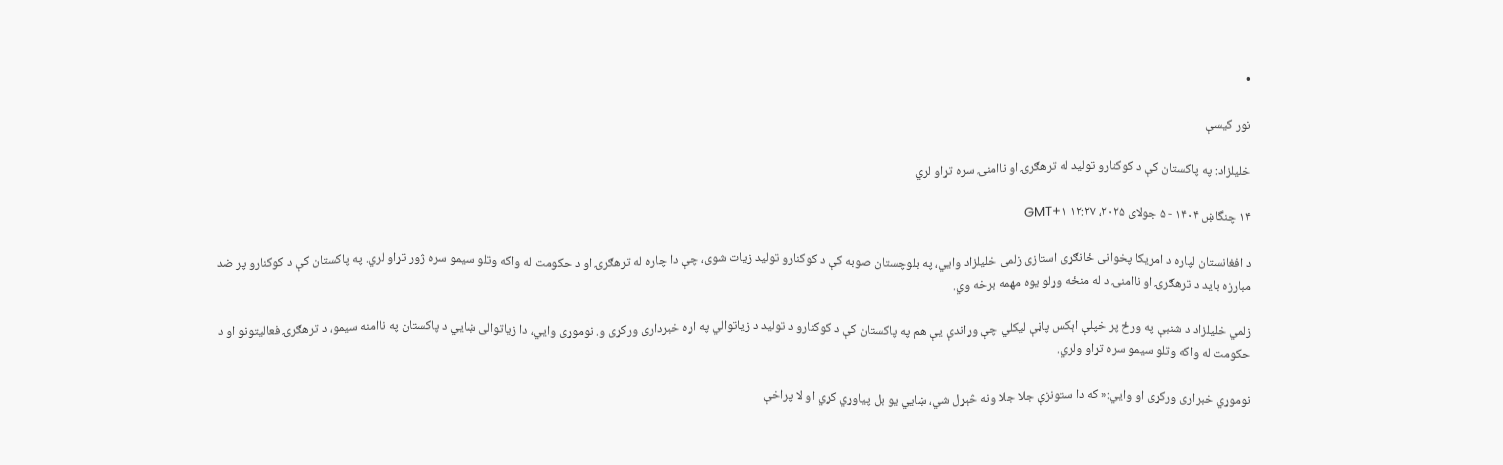•

نور کیسې

خلیلزاد: په پاکستان کې د کوکنارو تولید له ترهګرۍ او ناامنۍ سره تړاو لري

۱۴ چنگاښ ۱۴۰۴ - ۵ جولای ۲۰۲۵، ۱۲:۲۷ GMT+۱

د افغانستان لپاره د امریکا پخوانی ځانګړی استازی زلمی خلیلزاد وايي، په بلوچستان صوبه کې د کوکنارو تولید زیات شوی، چې دا چاره له ترهګرۍ او د حکومت له واکه وتلو سیمو سره ژور تړاو لري. په پاکستان کې د کوکنارو پر ضد مبارزه باید د ترهګرۍ او ناامنۍ د له منځه وړلو یوه مهمه برخه وي.

زلمي خلیلزاد د شنبې په ورځ پر خپلې اېکس پاڼې لیکلي چې وړاندې یې هم په پاکستان کې د کوکنارو د تولید د زیاتوالي په اړه خبرداری ورکړی و. نوموړی وایي، دا زیاتوالی ښايي د پاکستان په ناامنه سیمو، د ترهګرۍ فعالیتونو او د حکومت له واکه وتلو سیمو سره تړاو ولري.

نوموړي خبراری ورکړی او وايي:« که دا ستونزې جلا جلا ونه څېړل شي، ښايي یو بل پیاوړي کړي او لا پراخې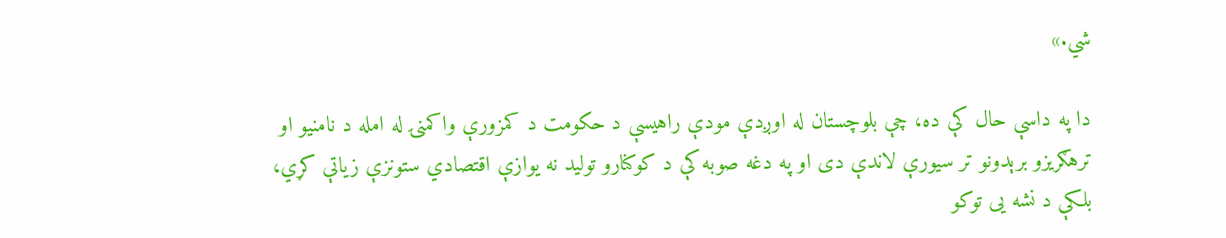شي.»

دا په داسې حال کې ده، چې بلوچستان له اوږدې مودې راهیسې د حکومت د کمزورې واکمنۍ له امله د نامنیو او ترهګریزو برېدونو تر سیورې لاندې دی او په دغه صوبه کې د کوکنارو تولید نه یوازې اقتصادي ستونزې زیاتې کړي، بلکې د نشه یی توکو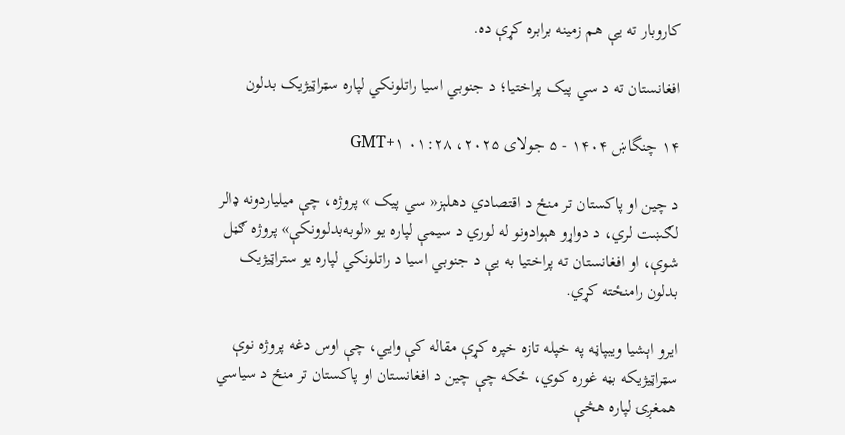کاروبار ته یې هم زمینه برابره کړې ده.

افغانستان ته د سي پیک پراختیا؛ د جنوبي اسیا راتلونکي لپاره سټراټیژیک بدلون

۱۴ چنگاښ ۱۴۰۴ - ۵ جولای ۲۰۲۵، ۰۱:۲۸ GMT+۱

د چین او پاکستان تر منځ د اقتصادي دهلېز« سي پیک » پروژه، چې میلیاردونه ډالر لګښت لري، د دواړو هېوادونو له لوري د سیمې لپاره یو «لوبه‌بدلوونکې» پروژه ګڼل شوې، او افغانستان ته پراختیا به یې د جنوبي اسیا د راتلونکي لپاره یو ستراټيژیک بدلون رامنځته کړي.

ایرو اېشیا ویبپاڼه په خپله تازه خپره کړې مقاله کې وایي، چې اوس دغه پروژه نوې سټراټیژیکه بڼه غوره کوي، ځکه چې چین د افغانستان او پاکستان تر منځ د سیاسي همغږۍ لپاره هڅې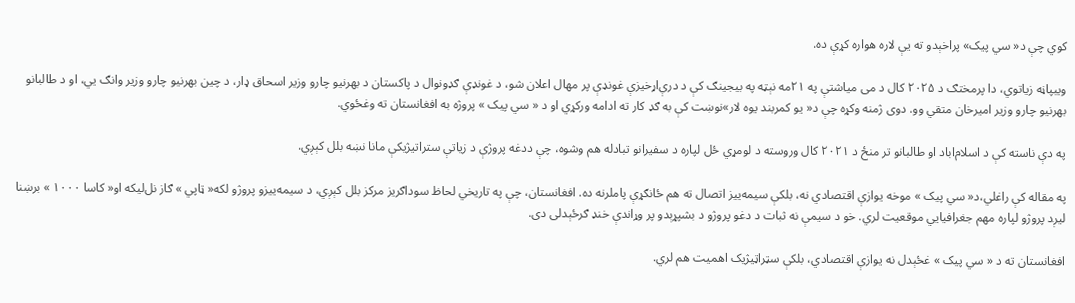کوي چې د« سي پيک» پراخېدو ته یې لاره هواره کړې ده.

ویبپاڼه زیاتوي، دا پرمختګ د ۲۰۲۵ کال د می میاشتې په ۲۱مه نېټه په بیجینګ کې د درې‌اړخیزې غونډې پر مهال اعلان شو، د غونډې ګډونوال د پاکستان د بهرنیو چارو وزیر اسحاق ډار، د چین بهرنیو چارو وزیر وانګ يي، او د طالبانو بهرنیو چارو وزیر امیرخان متقي وو. دوی ژمنه وکړه چې د« یو کمربند یوه لار»نوښت کې به ګډ کار ته ادامه ورکړي او د « سي پیک » پروژه به افغانستان ته وغځوي.

په دې ناسته کې د اسلام‌اباد او طالبانو تر منځ د ۲۰۲۱ کال وروسته د لومړي ځل لپاره د سفیرانو تبادله هم وشوه، چې ددغه پروژې د زیاتې ستراتیژیکې مانا نښه بلل کېږي.

په مقاله کې راغلي،د« سي پیک » موخه یوازې اقتصادي نه، بلکې سیمه‌ییز اتصال ته هم ځانګړې پاملرنه ده. افغانستان، چې په تاریخي لحاظ سوداګریز مرکز بلل کېږي، د سیمه‌ییزو پروژو لکه« ټاپي » ګاز نل‌لیکه او« کاسا ۱۰۰۰ » برښنا لیږد پروژو لپاره مهم جغرافیایي موقعیت لري. خو د سیمې نه ثبات د دغو پروژو د بشپړېدو پر وړاندې خنډ ګرځېدلی دی.

افغانستان ته د « سي پیک » غځېدل نه یوازې اقتصادي، بلکې سټراټیژیک اهمیت هم لري.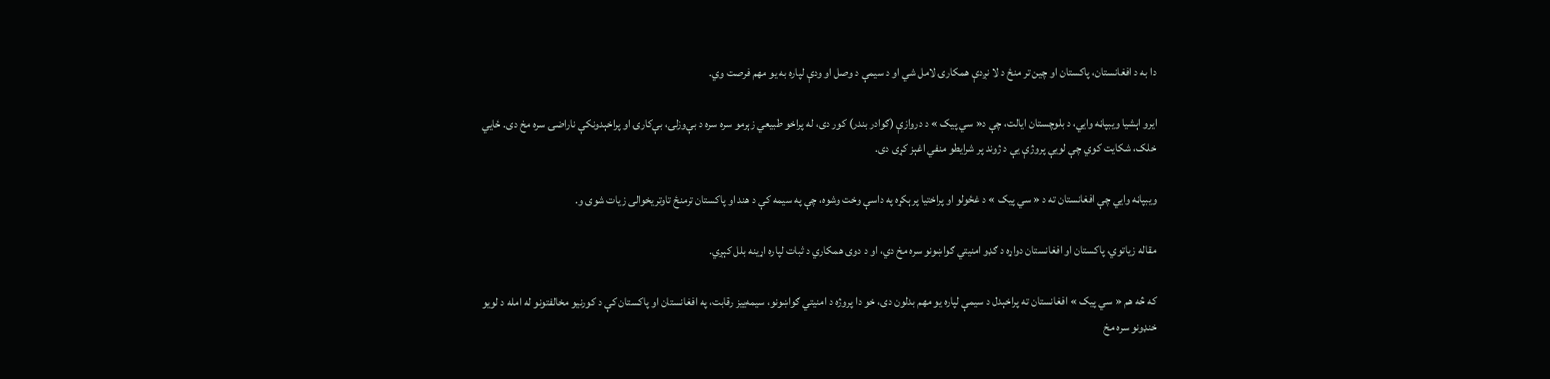دا به د افغانستان، پاکستان او چین تر منځ د لا نږدې همکارۍ لامل شي او د سیمې د وصل او ودې لپاره به یو مهم فرصت وي.

ایرو اېشیا ویبپاڼه وایي، د بلوچستان ایالت، چې د« سي پیک » د دروازې (ګوادر بندر) کور دی، له پراخو طبیعي زېرمو سره سره د بې‌وزلۍ، بې‌کارۍ او پراخېدونکې ناراضۍ سره مخ دی. ځايي خلک، شکایت کوي چې لویې پروژې یې د ژوند پر شرایطو منفي اغېز کړی دی.

ویبپاڼه وایي چې افغانستان ته د « سي پیک » د غځولو او پراختیا پرېکړه په داسې وخت وشوه، چې په سیمه کې د هند او پاکستان ترمنځ تاوتریخوالی زیات شوی و.

مقاله زیاتوي، پاکستان او افغانستان دواړه د ګډو امنیتي ګواښونو سره مخ دي، او د دوی همکاري د ثبات لپاره اړینه بلل کېږي.

که څه هم « سي پیک » افغانستان ته پراخېدل د سیمې لپاره یو مهم بدلون دی، خو دا پروژه د امنیتي ګواښونو، سیمه‌ییز رقابت، په افغانستان او پاکستان کې د کورنیو مخالفتونو له امله د لویو خنډونو سره مخ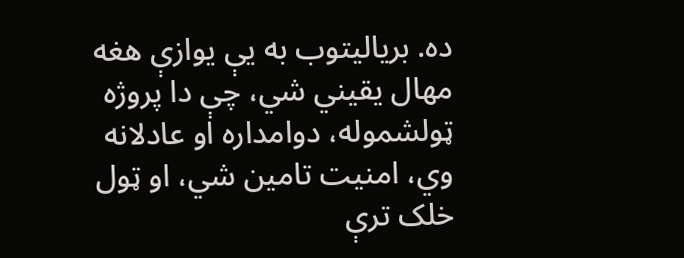ده. بریالیتوب به یې یوازې هغه مهال یقیني شي، چې دا پروژه ټولشموله، دوامداره او عادلانه وي، امنیت تامین شي، او ټول خلک ترې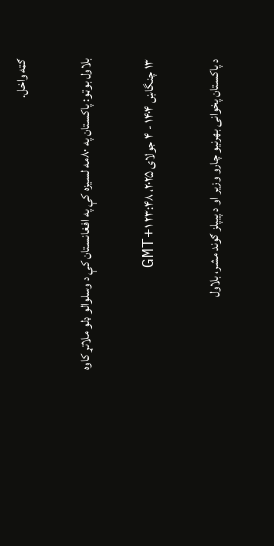ګټه واخل.

بلاول بوټو: پاکستان په ۸۰مه لسیزه کې په افغانستان کې د وسلوالو ډلو ملاتړ کاوه

۱۳ چنگاښ ۱۴۰۴ - ۴ جولای ۲۰۲۵، ۲۳:۴۸ GMT+۱

د پاکستان پخوانی بهرنیو چارو وزیر او د پیپلز ګوند مشر، بلاول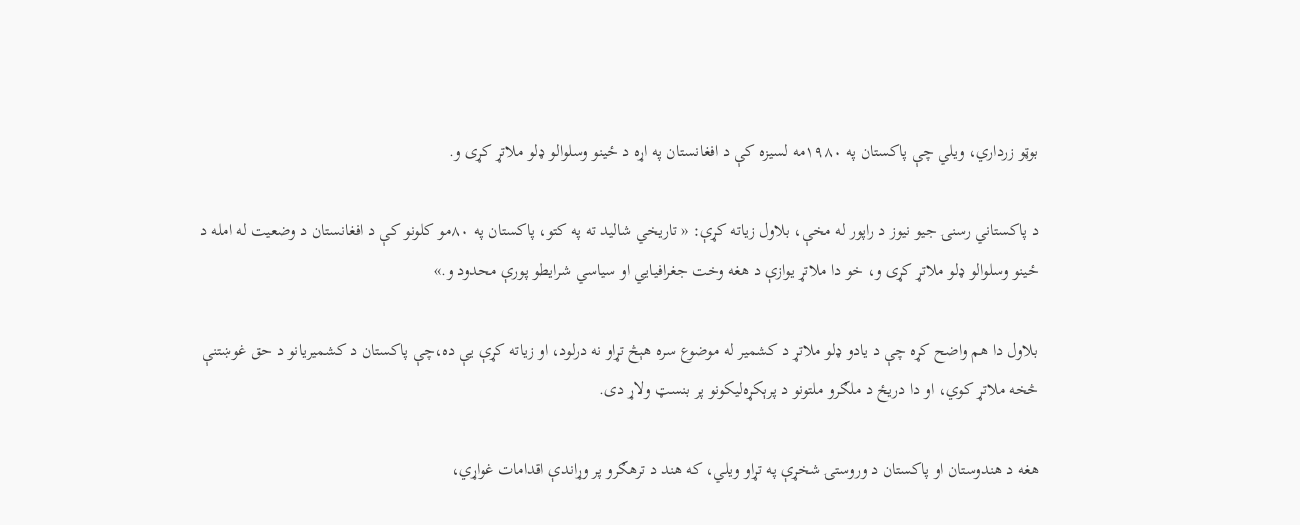بوټو زرداري، ویلي چې پاکستان په ۱۹۸۰مه لسیزه کې د افغانستان په اړه د ځینو وسلوالو ډلو ملاتړ کړی و.

د پاکستاني رسنۍ جیو نیوز د راپور له مخې، بلاول زیاته کړې: « تاریخي شالید ته په کتو، پاکستان په ۸۰مو کلونو کې د افغانستان د وضعیت له امله د ځینو وسلوالو ډلو ملاتړ کړی و، خو دا ملاتړ یوازې د هغه وخت جغرافیایي او سیاسي شرایطو پورې محدود و.»

بلاول دا هم واضح کړه چې د یادو ډلو ملاتړ د کشمیر له موضوع سره هېڅ تړاو نه درلود، او زیاته کړې یې ده،چې پاکستان د کشمیریانو د حق غوښتنې څخه ملاتړ کوي، او دا دریځ د ملګرو ملتونو د پرېکړه‌لیکونو پر بنسټ ولاړ دی.

هغه د هندوستان او پاکستان د وروستۍ شخړې په تړاو ویلي، که هند د ترهګرو پر وړاندې اقدامات غواړي،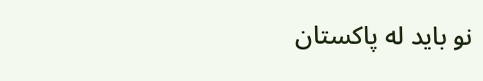نو باید له پاکستان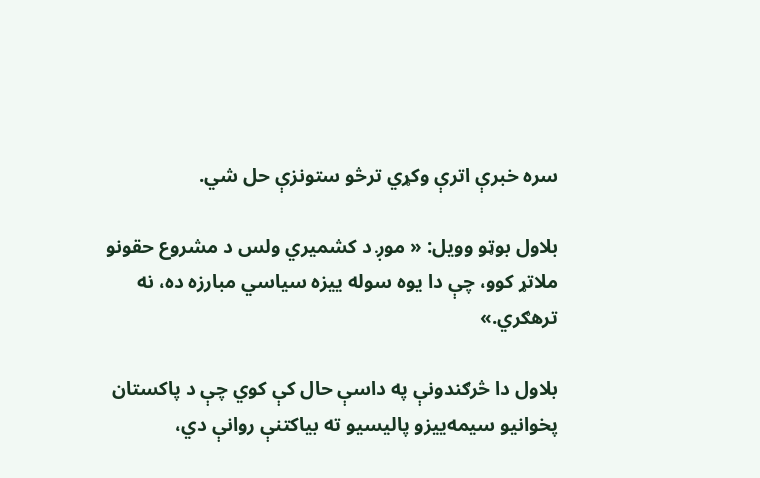سره خبرې اترې وکړي ترڅو ستونزې حل شي.

بلاول بوټو وویل: « موږ د کشمیري ولس د مشروع حقونو ملاتړ کوو، چې دا یوه سوله‌ ییزه سیاسي مبارزه ده، نه ترهګري.»

بلاول دا څرګندونې په داسې حال کې کوي چې د پاکستان پخوانیو سیمه‌ییزو پالیسیو ته بیاکتنې روانې دي،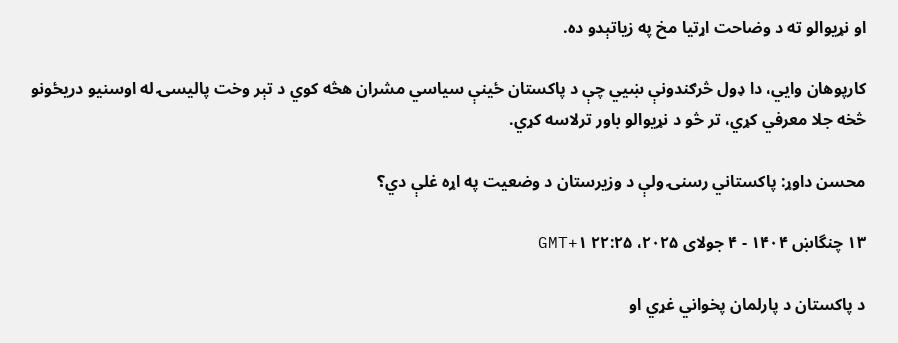او نړیوالو ته د وضاحت اړتیا مخ په زیاتېدو ده.

کارپوهان وايي، دا ډول څرګندونې ښيي چې د پاکستان ځینې سیاسي مشران هڅه کوي د تېر وخت پالیسۍ له اوسنيو دریځونو څخه جلا معرفي کړي، تر څو د نړیوالو باور ترلاسه کړي.

محسن داوړ: پاکستاني رسنۍ ولې د وزیرستان د وضعیت په اړه غلې دي؟

۱۳ چنگاښ ۱۴۰۴ - ۴ جولای ۲۰۲۵، ۲۲:۲۵ GMT+۱

د پاکستان د پارلمان پخواني غړي او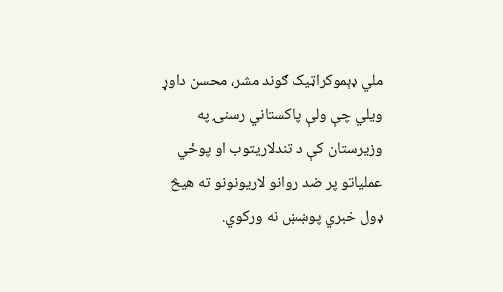ملي ډېموکراټیک ګوند مشر، محسن داوړ ویلي چې ولې پاکستاني رسنۍ په وزیرستان کې د تندلاریتوب او پوځي عملیاتو پر ضد روانو لاریونونو ته هیڅ ډول خبري پوښښ نه ورکوي.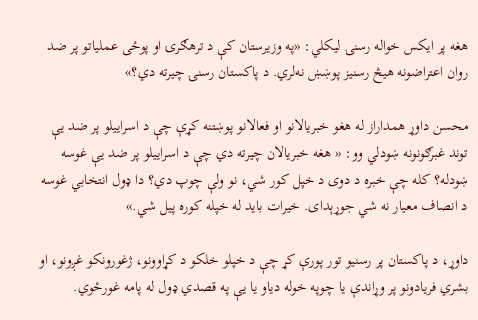هغه پر ایکس خواله رسنۍ لیکلي: «په وزیرستان کې د ترهګرۍ او پوځی عملیاتو پر ضد روان اعتراضونه هیڅ رسنیز پوښښ نه‌لري. د پاکستان رسنۍ چیرته دي؟»

محسن داوړ همداراز له هغو خبریالانو او فعالانو پوښتنه کړې چې د اسراییلو پر ضد یې توند غبرګونونه ښودلي وو: « هغه خبریالان چیرته دي چې د اسراییلو پر ضد یې غوسه ښودله؟ کله چې خبره د دوی د خپل کور شي، نو ولې چوپ دي؟ دا ډول انتخابي غوسه د انصاف معیار نه شي جوړېدای. خیرات باید له خپله کوره پیل شي.»

داوړ، د پاکستان پر رسنیو تور پورې کړ چې د خپلو خلکو د کړاوونو، ژغورونکو غږونو، او بشري فریادونو پر وړاندې یا چوپه خوله دياو یا یې په قصدي ډول له پامه غورځوي.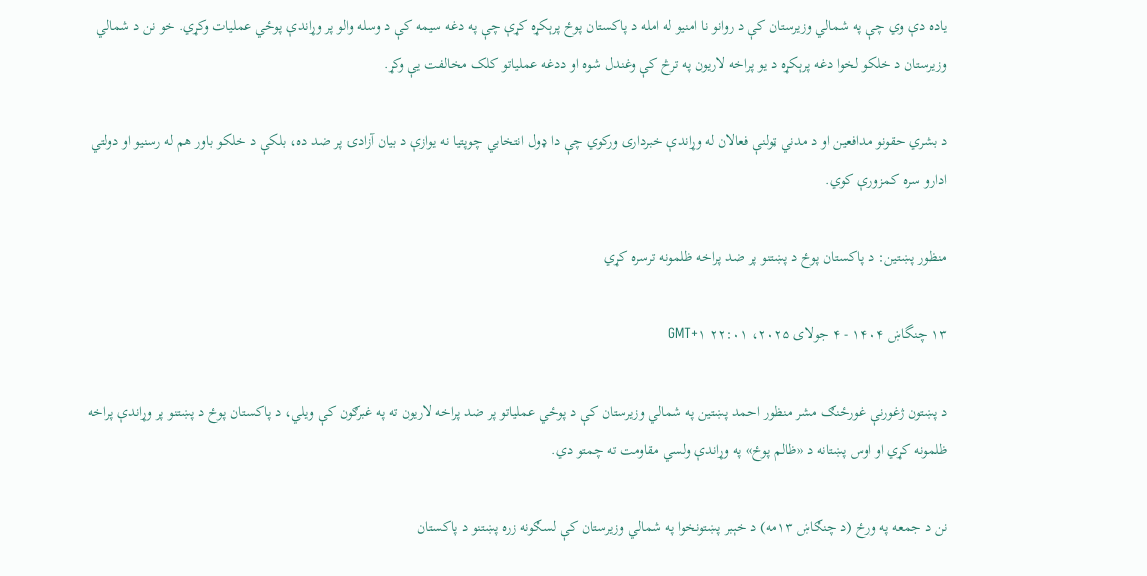یاده دې وي چې په شمالي وزیرستان کې د روانو نا امنیو له امله د پاکستان پوځ پرېکړه کړې چې په دغه سیمه کې د وسله والو پر وړاندې پوځي عملیات وکړي. خو نن د شمالي وزیرستان د خلکو لخوا دغه پرېکړه د یو پراخه لاریون په ترڅ کې وغندل شوه او ددغه عملیاتو کلک مخالفت یې وکړ.

د بشري حقونو مدافعین او د مدني ټولنې فعالان له وړاندې خبرداری ورکوي چې دا ډول انتخابي چوپتیا نه یوازې د بیان آزادۍ پر ضد ده، بلکې د خلکو باور هم له رسنیو او دولتي ادارو سره کمزورې کوي.

منظور پښتین: د پاکستان پوځ د پښتنو پر ضد پراخه ظلمونه ترسره کړي

۱۳ چنگاښ ۱۴۰۴ - ۴ جولای ۲۰۲۵، ۲۲:۰۱ GMT+۱

د پښتون ژغورنې غورځنګ مشر منظور احمد پښتین په شمالي وزیرستان کې د پوځي عملیاتو پر ضد پراخه لاریون ته په غبرګون کې ویلي، د پاکستان پوځ د پښتنو پر وړاندې پراخه ظلمونه کړي او اوس پښتانه د «ظالم پوځ» په وړاندې ولسي مقاومت ته چمتو دي.

نن د جمعه په ورځ (د چنګاښ ۱۳مه) د خېبر پښتونخوا په شمالي وزیرستان کې لسګونه زره پښتنو د پاکستان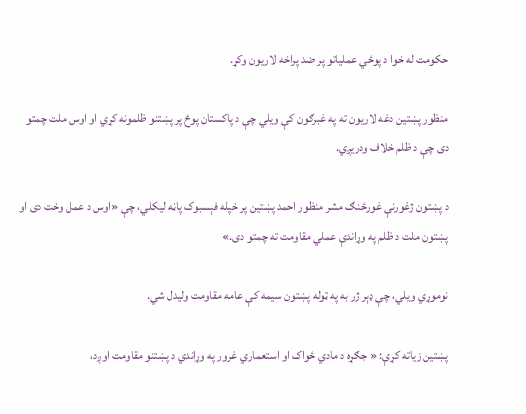حکومت له خوا د پوځي عملیاتو پر ضد پراخه لاریون وکړ.

منظور پښتین دغه لاریون ته په غبرګون کې ویلي چې د پاکستان پوځ پر پښتنو ظلمونه کړي او اوس ملت چمتو دی چې د ظلم خلاف ودریږي.

د پښتون ژغورنې غورځنګ مشر منظور احمد پښتين پر خپله فېسبوک پاڼه لیکلي، چې «اوس د عمل وخت دی او پښتون ملت د ظلم په وړاندې عملي مقاومت ته چمتو دی.»

نوموړي ویلي، چې ډېر ژر به په ټوله پښتون سیمه کې عامه مقاومت ولیدل شي.

پښتین زياته کړې: « جګړه د مادي ځواک او استعماري غرور په وړاندي د پښتنو مقاومت اوږد،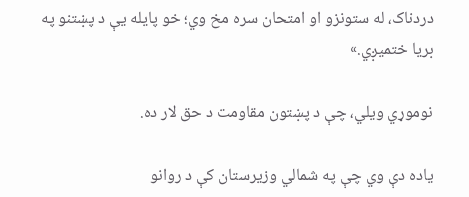دردناک، له ستونزو او امتحان سره مخ وي؛ خو پایله يې د پښتنو په بریا ختميږي.»

نوموړي ویلي، چې د پښتون مقاومت د حق لار ده.

یاده دې وي چې په شمالي وزیرستان کې د روانو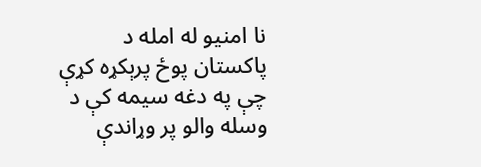نا امنیو له امله د پاکستان پوځ پرېکړه کړې چې په دغه سیمه کې د وسله والو پر وړاندې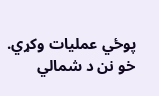پوځي عملیات وکړي. خو نن د شمالي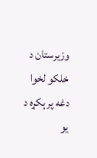وزیرستان د خلکو لخوا دغه پرېکړه د یو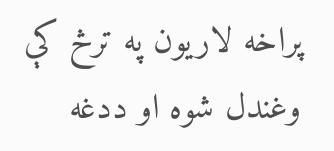پراخه لاریون په ترڅ کې وغندل شوه او ددغه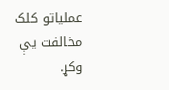عملیاتو کلک مخالفت یې وکړ.